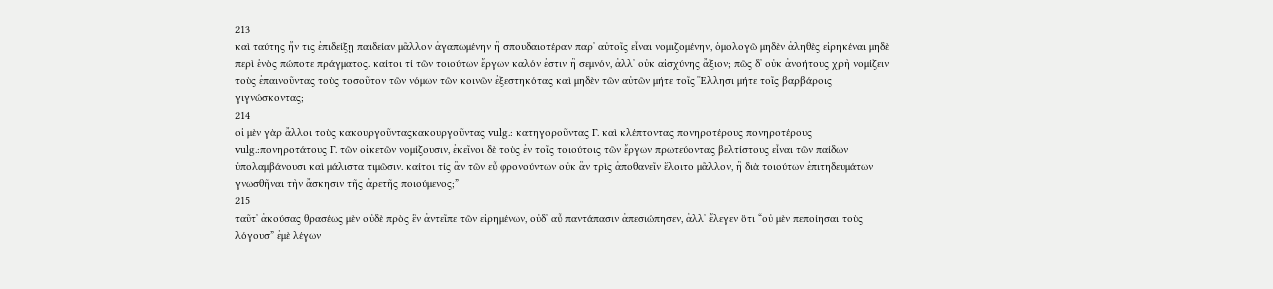213
καὶ ταύτης ἤν τις ἐπιδείξῃ παιδείαν μᾶλλον ἀγαπωμένην ἢ σπουδαιοτέραν παρʼ αὐτοῖς εἶναι νομιζομένην, ὁμολογῶ μηδὲν ἀληθὲς εἰρηκέναι μηδὲ περὶ ἑνὸς πώποτε πράγματος. καίτοι τί τῶν τοιούτων ἔργων καλόν ἐστιν ἢ σεμνόν, ἀλλʼ οὐκ αἰσχύνης ἄξιον; πῶς δʼ οὐκ ἀνοήτους χρὴ νομίζειν τοὺς ἐπαινοῦντας τοὺς τοσοῦτον τῶν νόμων τῶν κοινῶν ἐξεστηκότας καὶ μηδὲν τῶν αὐτῶν μήτε τοῖς Ἕλλησι μήτε τοῖς βαρβάροις γιγνώσκοντας;
214
οἱ μὲν γὰρ ἄλλοι τοὺς κακουργοῦνταςκακουργοῦντας vulg.: κατηγοροῦντας Γ. καὶ κλέπτοντας πονηροτέρους πονηροτέρους vulg.:πονηροτάτους Γ. τῶν οἰκετῶν νομίζουσιν, ἐκεῖνοι δὲ τοὺς ἐν τοῖς τοιούτοις τῶν ἔργων πρωτεύοντας βελτίστους εἶναι τῶν παίδων ὑπολαμβάνουσι καὶ μάλιστα τιμῶσιν. καίτοι τίς ἂν τῶν εὖ φρονούντων οὐκ ἂν τρὶς ἀποθανεῖν ἕλοιτο μᾶλλον, ἢ διὰ τοιούτων ἐπιτηδευμάτων γνωσθῆναι τὴν ἄσκησιν τῆς ἀρετῆς ποιούμενος;”
215
ταῦτʼ ἀκούσας θρασέως μὲν οὐδὲ πρὸς ἓν ἀντεῖπε τῶν εἰρημένων, οὐδʼ αὖ παντάπασιν ἀπεσιώπησεν, ἀλλʼ ἔλεγεν ὅτι “οὐ μὲν πεποίησαι τοὺς λόγουσ” ἐμὲ λέγων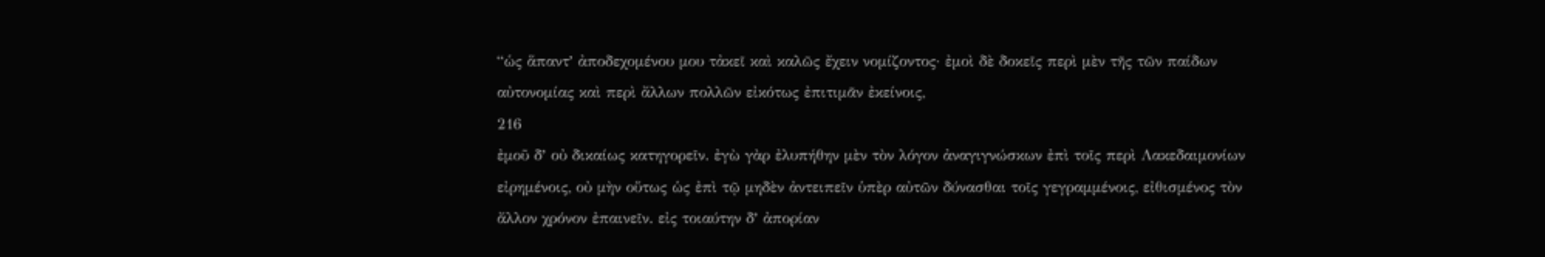“ὡς ἅπαντʼ ἀποδεχομένου μου τἀκεῖ καὶ καλῶς ἔχειν νομίζοντος· ἐμοὶ δὲ δοκεῖς περὶ μὲν τῆς τῶν παίδων αὐτονομίας καὶ περὶ ἄλλων πολλῶν εἰκότως ἐπιτιμᾶν ἐκείνοις,
216
ἐμοῦ δʼ οὐ δικαίως κατηγορεῖν. ἐγὼ γὰρ ἐλυπήθην μὲν τὸν λόγον ἀναγιγνώσκων ἐπὶ τοῖς περὶ Λακεδαιμονίων εἰρημένοις, οὐ μὴν οὕτως ὡς ἐπὶ τῷ μηδὲν ἀντειπεῖν ὑπὲρ αὐτῶν δύνασθαι τοῖς γεγραμμένοις, εἰθισμένος τὸν ἄλλον χρόνον ἐπαινεῖν. εἰς τοιαύτην δʼ ἀπορίαν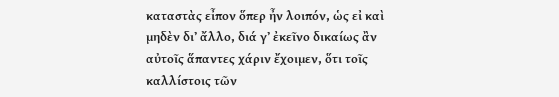καταστὰς εἶπον ὅπερ ἦν λοιπόν, ὡς εἰ καὶ μηδὲν διʼ ἄλλο, διά γʼ ἐκεῖνο δικαίως ἂν αὐτοῖς ἅπαντες χάριν ἔχοιμεν, ὅτι τοῖς καλλίστοις τῶν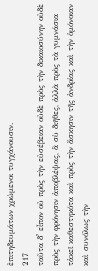ἐπιτηδευμάτων χρώμενοι τυγχάνουσιν.
217
ταῦτα δʼ εἶπον οὐ πρὸς τὴν εὐσέβειαν οὐδὲ πρὸς τὴν δικαιοσύνην οὐδὲ πρὸς τὴν φρόνησιν ἀποβλέψας, ἃ σὺ διῆθες, ἀλλὰ πρὸς τὰ γυμνάσια τἀκεῖ καθεστηκότα καὶ πρὸς τὴν ἄσκησιν τῆς ἀνδρίας καὶ τὴν ὁμόνοιαν καὶ συνόλως τὴν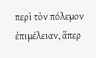περὶ τὸν πόλεμον ἐπιμέλειαν, ἅπερ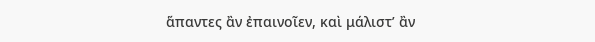ἅπαντες ἂν ἐπαινοῖεν, καὶ μάλιστʼ ἂν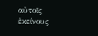αὐτοῖς ἐκείνους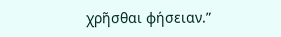χρῆσθαι φήσειαν.”